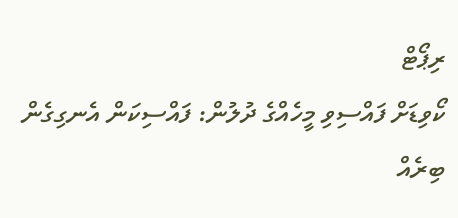ރިޕޯޓް
ކޯވިޑަށް ފައްސިވި މީހެއްގެ ދުލުން: ފައްސިކަން އެނގިގެން ބިރެއް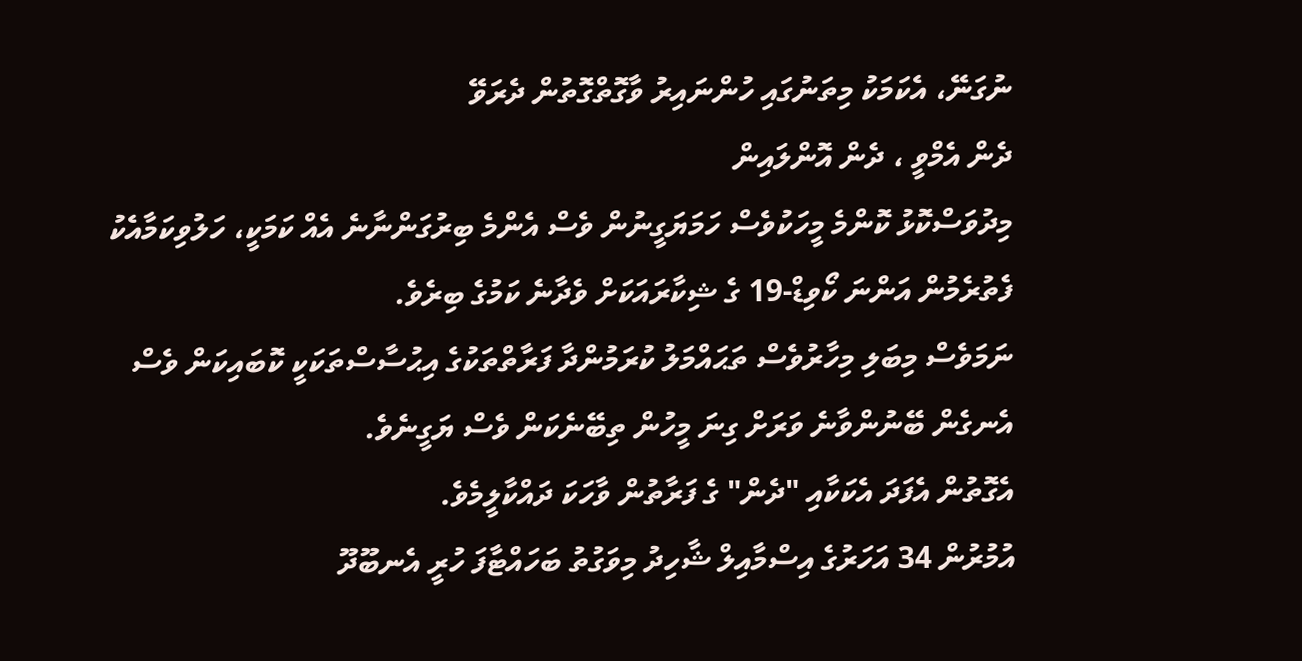ނުގަނޭ، އެކަމަކު މިތަނުގައި ހުންނައިރު ވާގޮތްގޮތުން ދެރަވޭ
ދެން އެމްވީ ، ދެން އޮންލައިން
މިދުވަސްކޮޅު ކޮންމެ މީހަކުވެސް ހަމަޔަގީނުން ވެސް އެންމެ ބިރުގަންނާނެ އެއް ކަމަކީ، ހަލުވިކަމާއެކު ފެތުރެމުން އަންނަ ކޯވިޑް-19 ގެ ޝިކާރައަކަށް ވެދާނެ ކަމުގެ ބިރެވެ.
ނަމަވެސް މިބަލި މިހާރުވެސް ތަޙައްމަލު ކުރަމުންދާ ފަރާތްތަކުގެ އިޙުސާސްތަކަކީ ކޮބައިކަން ވެސް އެނގެން ބޭނުންވާނެ ވަރަށް ގިނަ މީހުން ތިބޭނެކަން ވެސް ޔަގީނެވެ.
އެގޮތުން އެފަދަ އެކަކާއި "ދެން" ގެ ފަރާތުން ވާހަކަ ދައްކާލީމެވެ.
އުމުރުން 34 އަހަރުގެ އިސްމާއިލް ޝާހިދު މިވަގުތު ބަހައްޓާފަ ހުރީ އެނބޫދޫ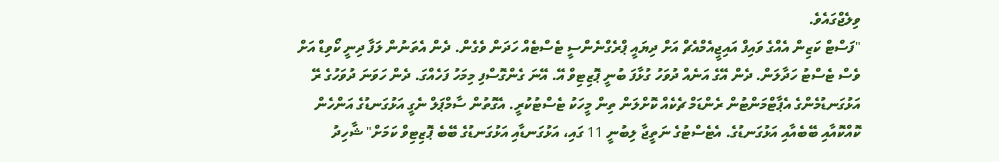ވިލެޖްގައެވެ.
"ފަސްޓް ކަޒިން އެއްގެ ވައިފް އައިޖީއެމްއެޗް އަށް ދިޔައީ ޕްރެގްނެންސީ ޓެސްޓެއް ހަދަން ވެގެން. ދެން އެތަނުން ލަފާ ދިނީ ކޯވިޑް އަށް ވެސް ޓެސްޓު ހަދާލަން. ދެން އޭގެ އަނެއް ދުވަހު ގުޅާފަ ބުނީ ޕޮޒިޓިވް އޭ. އޭނަ ގެންގޮސްފި މިމަހު ފަހެއްގަ. ދެން ހަވަނަ ދުވަހުގެ ރޭ އަޅުގަނޑުމެންގެ އެޕާޓްމަންޓުން ރެންޑަމް ޗެކެއް ކޮށްލަން ތިން މީހަކު ޓެސްޓުކުރީ. އެގޮތުން ސާމްޕަލް ނެގީ އަޅުގަނޑުގެ އަންހެން ކޮއްކޮއާއި ބޭބެއާއި އަޅުގަނޑުގެ. އެޓެސްޓުގެ ނަތީޖާ ލިބުނީ 11 ގައި، އަޅުގަނޑާއި އަޅުގަނޑުގެ ބޭބެ ޕޮޒިޓިވް ކަމަށް" ޝާހިދު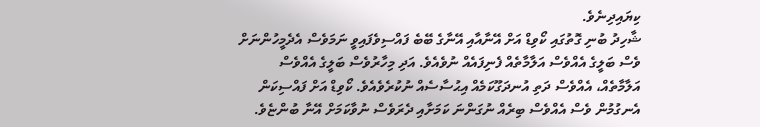ކިޔައިދިނެވެ.
ޝާހިދު ބުނި ގޮތުގައި ކޯވިޑް އަށް އޭނާއާއި އޭނާގެ ބޭބެ ފައްސިވެފައިވީ ނަމަވެސް އެދެމީހުންނަށް ވެސް ބަލީގެ އެއްވެސް އަލާމާތެއް ފެނިފައެއް ނުވެއެވެ. އަދި މިހާރުވެސް ބަލީގެ އެއްވެސް އަލާމާތެއް، އެއްވެސް ދަތި އުނދަގޫކަމެއް އިޙުސާސެއް ނުކުރެވެއެވެ. ކޯވިޑް އަށް ފައްސިކަން އެނގުމުން ވެސް އެއްވެސް ބިރެއް ނުގަންނަ ކަމަށާއި ދެރަވެސް ނުވާކަމަށް އޭނާ ބުންޏެވެ.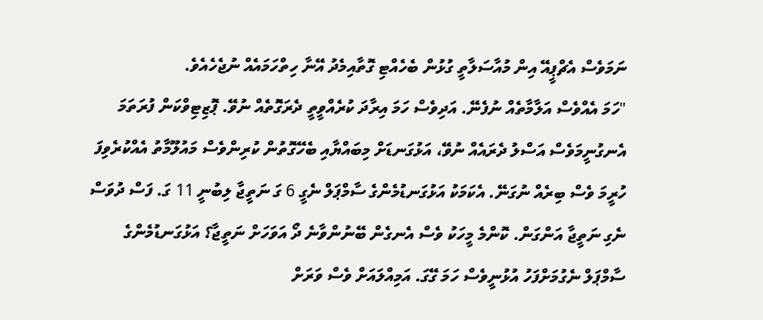ނަމަވެސް އެޗްޕީއޭ އިން މުއާސަލާތީ ގުޅުން ބެހެއްޓި ގޮތާއިމެދު އޭނާ ހިތްހަމައެއް ނުޖެހެއެވެ.
"ހަމަ އެއްވެސް އަލާމާތެއް ނުފެނޭ. އަދިވެސް ހަމަ އިރާދަ ކުރެއްވީތީ ދެރަގޮތެއް ނުވޭ. ޕޮޒިޓިވްކަން ފުރަތަމަ އެނގުނީމަވެސް އަސްލު ދެރައެއް ނުވޭ، އަޅުގަނޑަށް މިބައްޔާއި ބެހޭގޮތުން ކުރިންވެސް މައުލޫމާތު އެއްކުރެވިފަ ހުރީމަ ވެސް ބިރެއް ނުގަނޭ. އެކަމަކު އަޅުގަނޑުމެންގެ ސާމްޕަލް ނެގީ 6 ގަ ނަތީޖާ ލިބުނީ 11 ގަ. ފަސް ދުވަސް ނެގި ނަތީޖާ އަންގަން. ކޮންމެ މީހަކު ވެސް އެނގެން ބޭނުންވާނެ ދޯ އަވަހަށް ނަތީޖާ؟ އަޅުގަނޑުމެންގެ ސާމްޕަލް ނެގުމަށްފަހު އުޅުނީވެސް ހަމަ ގޭގަ. އަމިއްލައަށް ވެސް ވަރަށް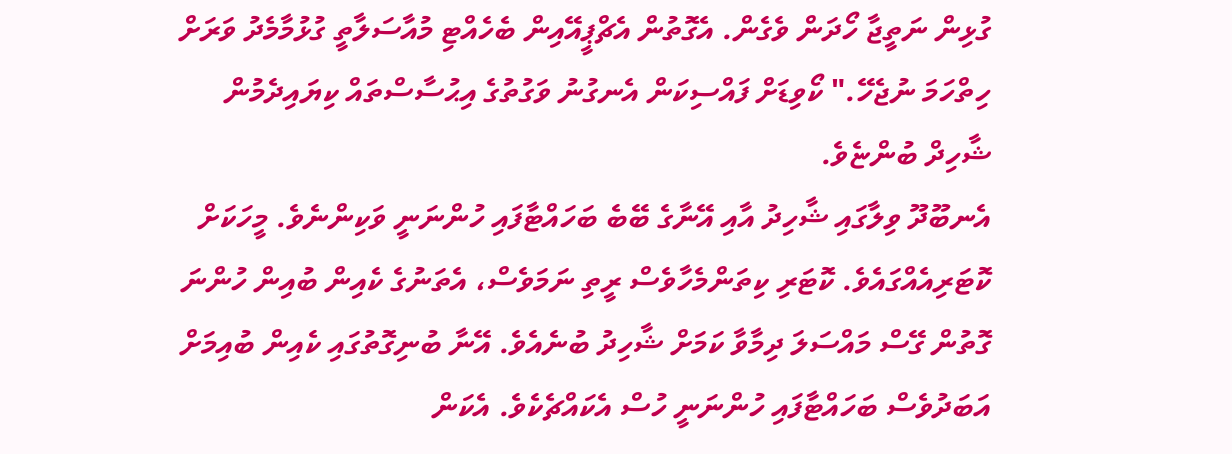ގުޅިން ނަތީޖާ ހޯދަން ވެގެން. އެގޮތުން އެޗްޕީއޭއިން ބެހެއްޓި މުއާސަލާތީ ގުޅުމާމެދު ވަރަށް ހިތްހަމަ ނުޖެހޭ." ކޯވިޑަށް ފައްސިކަން އެނގުނު ވަގުތުގެ އިޙުސާސްތައް ކިޔައިދެމުން ޝާހިދް ބުންޏެވެ.
އެނބޫދޫ ވިލާގައި ޝާހިދު އާއި އޭނާގެ ބޭބެ ބަހައްޓާފައި ހުންނަނީ ވަކިންނެވެ. މީހަކަށް ކޮޓަރިއެއްގައެވެ. ކޮޓަރި ކިތަންމެހާވެސް ރީތި ނަމަވެސް، އެތަނުގެ ކެއިން ބުއިން ހުންނަ ގޮތުން ގޭސް މައްސަލަ ދިމާވާ ކަމަށް ޝާހިދު ބުނެއެވެ. އޭނާ ބުނިގޮތުގައި ކެއިން ބުއިމަށް އަބަދުވެސް ބަހައްޓާފައި ހުންނަނީ ހުސް އެކައްޗެކެވެ. އެކަން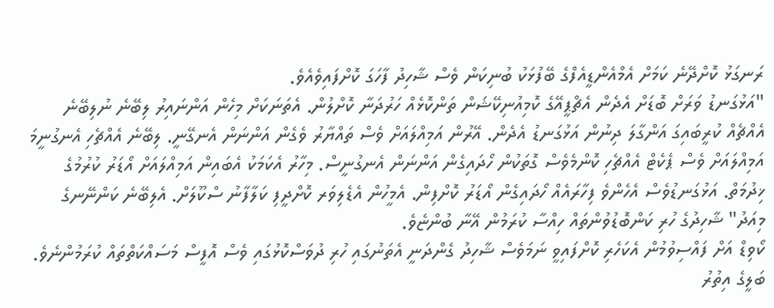ރަނގަޅު ކޮށްދޭނެ ކަމަށް އެމްއެންޑީއެފްގެ ބޭފުޅަކު ބުނިކަން ވެސް ޝާހިދު ފާހަގަ ކޮށްފައިވެއެވެ.
"އަޅުގަނޑު ވަރަށް ބޮޑަށް އެދެން އެޗްޕީއޭގެ ކޮމިއުނިކޭޝަން ތަންކޮޅެއް ހަރުދަނާ ކޮށްލުން. އެތަނަކަށް މިހެން އަންނައިރު ލިބޭނެ ނުލިބޭނެ އެއްޗެއް ކުރީބައިގަ އަންގާލަ ދިނުން އަޅުގަނޑު އެދެން. އޭރުން އަމިއްލައަށް ވެސް ތައްޔާރު ވެގެން އަންނަން އެނގޭނީ. ލިބޭނެ އެއްޗެހި އެނގުނީމަ އަމިއްލައަށް ވެސް ޕެކެޓް އެއްޗެހި ކޮންމެވެސް ގޮތަކުން ހޯދައިގެން އަންނަން އެނގުނީސް. މިހާރު އެކަމަކު އެބައިން އަމިއްލައަށް އޯޑަރު ކުރުމުގެ ޚިދުމަތް. އަޅުގަނޑުވެސް އެހެންވެ ފިހާރައެއް ހޯދައިގެން އޯޑަރު ކޮށްފިން. އެމީހުން އެޑެލިވަރ ކޮށްދީފި ކަލާފާނު ސްކޫލަށް. އެލިބޭނެ ކަންނޭނގެ މިއަދު" ޝާހިދުގެ ހުރި ކަންބޮޑުވުންތައް ހިއްސާ ކުރަމުން އޭނާ ބުންޏެވެ.
ކޯވިޑް އަށް ފައްސިވުމުން އެކަހެރި ކޮށްފައިވީ ނަމަވެސް ޝާހިދު ގެންދަނީ އެތަނުގައި ހުރި ދުވަސްކޮޅުގައި ވެސް އޮފީސް މަސައްކަތްތައް ކުރަމުންނެވެ. ބަލީގެ އިތުރު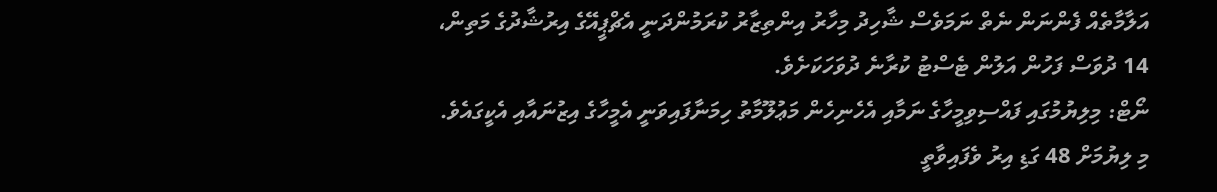އަލާމާތެއް ފެންނަން ނެތް ނަމަވެސް ޝާހިދު މިހާރު އިންތިޒާރު ކުރަމުންދަނީ އެޗްޕީއޭގެ އިރުޝާދުގެ މަތިން، 14 ދުވަސް ފަހުން އަލުން ޓެސްޓު ކުރާނެ ދުވަހަކަށެވެ.
ނޯޓް: މިލިޔުމުގައި ފައްސިވިމީހާގެ ނަމާއި އެހެނިހެން މަޢުލޫމާތު ހިމަނާފައިވަނީ އެމީހާގެ އިޒުނައާއި އެކީގައެވެ.
މި ލިޔުމަށް 48 ގަޑި އިރު ވެފައިވާތީ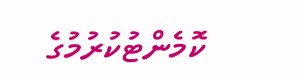ކޮމެންޓުކުރުމުގެ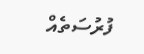ފުރުސަތެއް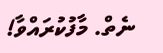ނެތް. މާފުކުރައްވާ!